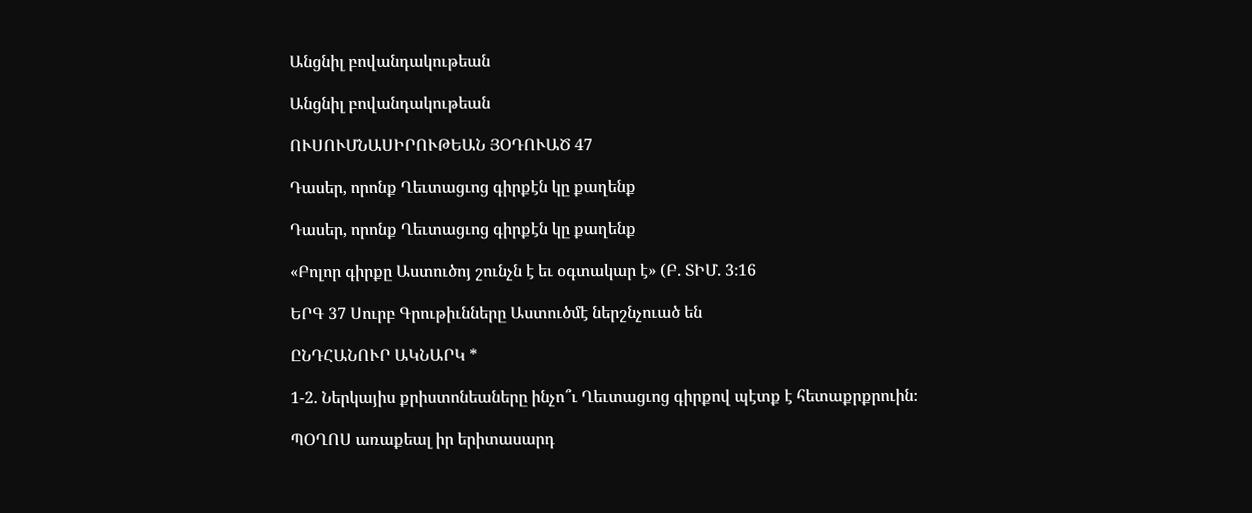Անցնիլ բովանդակութեան

Անցնիլ բովանդակութեան

ՈՒՍՈՒՄՆԱՍԻՐՈՒԹԵԱՆ ՅՕԴՈՒԱԾ 47

Դասեր, որոնք Ղեւտացւոց գիրքէն կը քաղենք

Դասեր, որոնք Ղեւտացւոց գիրքէն կը քաղենք

«Բոլոր գիրքը Աստուծոյ շունչն է եւ օգտակար է» (Բ. ՏԻՄ. 3։16

ԵՐԳ 37 Սուրբ Գրութիւնները Աստուծմէ ներշնչուած են

ԸՆԴՀԱՆՈՒՐ ԱԿՆԱՐԿ *

1-2. Ներկայիս քրիստոնեաները ինչո՞ւ Ղեւտացւոց գիրքով պէտք է հետաքրքրուին։

ՊՕՂՈՍ առաքեալ իր երիտասարդ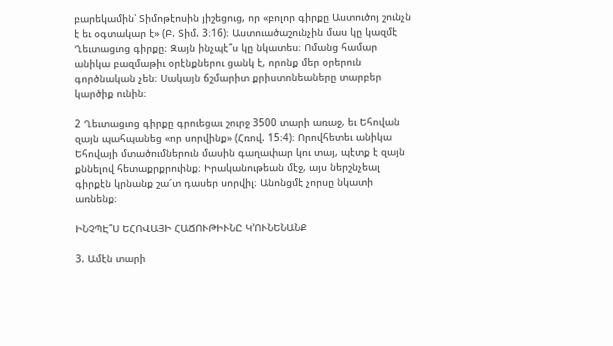բարեկամին՝ Տիմոթէոսին յիշեցուց, որ «բոլոր գիրքը Աստուծոյ շունչն է եւ օգտակար է» (Բ. Տիմ. 3։16)։ Աստուածաշունչին մաս կը կազմէ Ղեւտացւոց գիրքը։ Զայն ինչպէ՞ս կը նկատես։ Ոմանց համար անիկա բազմաթիւ օրէնքներու ցանկ է, որոնք մեր օրերուն գործնական չեն։ Սակայն ճշմարիտ քրիստոնեաները տարբեր կարծիք ունին։

2 Ղեւտացւոց գիրքը գրուեցաւ շուրջ 3500 տարի առաջ, եւ Եհովան զայն պահպանեց «որ սորվինք» (Հռով. 15։4)։ Որովհետեւ անիկա Եհովայի մտածումներուն մասին գաղափար կու տայ, պէտք է զայն քննելով հետաքրքրուինք։ Իրականութեան մէջ, այս ներշնչեալ գիրքէն կրնանք շա՜տ դասեր սորվիլ։ Անոնցմէ չորսը նկատի առնենք։

ԻՆՉՊԷ՞Ս ԵՀՈՎԱՅԻ ՀԱՃՈՒԹԻՒՆԸ Կ’ՈՒՆԵՆԱՆՔ

3. Ամէն տարի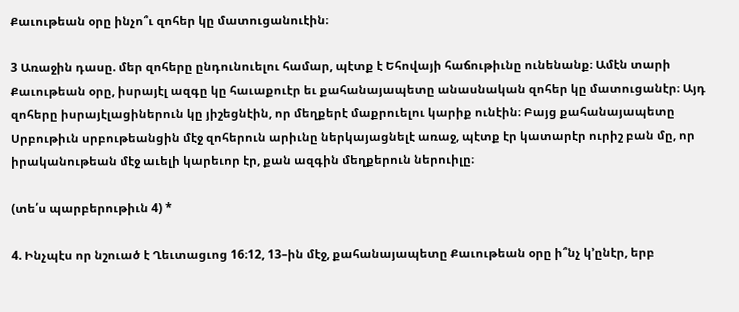Քաւութեան օրը ինչո՞ւ զոհեր կը մատուցանուէին։

3 Առաջին դասը. մեր զոհերը ընդունուելու համար, պէտք է Եհովայի հաճութիւնը ունենանք։ Ամէն տարի Քաւութեան օրը, իսրայէլ ազգը կը հաւաքուէր եւ քահանայապետը անասնական զոհեր կը մատուցանէր։ Այդ զոհերը իսրայէլացիներուն կը յիշեցնէին, որ մեղքերէ մաքրուելու կարիք ունէին։ Բայց քահանայապետը Սրբութիւն սրբութեանցին մէջ զոհերուն արիւնը ներկայացնելէ առաջ, պէտք էր կատարէր ուրիշ բան մը, որ իրականութեան մէջ աւելի կարեւոր էր, քան ազգին մեղքերուն ներուիլը։

(տե՛ս պարբերութիւն 4) *

4. Ինչպէս որ նշուած է Ղեւտացւոց 16։12, 13–ին մէջ, քահանայապետը Քաւութեան օրը ի՞նչ կ’ընէր, երբ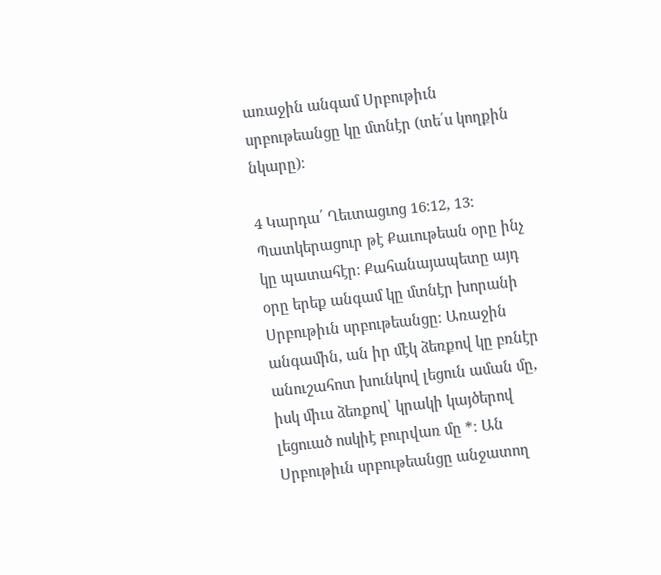առաջին անգամ Սրբութիւն սրբութեանցը կը մտնէր (տե՛ս կողքին նկարը)։

4 Կարդա՛ Ղեւտացւոց 16։12, 13։ Պատկերացուր թէ Քաւութեան օրը ինչ կը պատահէր։ Քահանայապետը այդ օրը երեք անգամ կը մտնէր խորանի Սրբութիւն սրբութեանցը։ Առաջին անգամին, ան իր մէկ ձեռքով կը բռնէր անուշահոտ խունկով լեցուն աման մը, իսկ միւս ձեռքով՝ կրակի կայծերով լեցուած ոսկիէ բուրվառ մը *։ Ան Սրբութիւն սրբութեանցը անջատող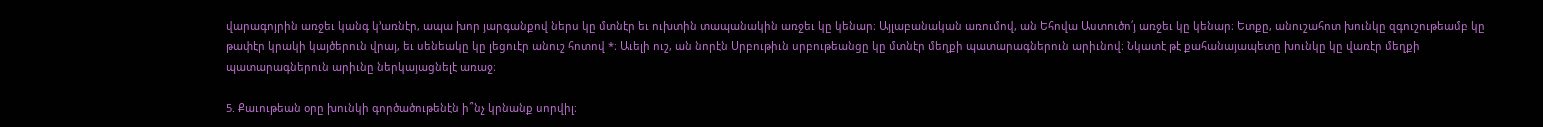վարագոյրին առջեւ կանգ կ’առնէր, ապա խոր յարգանքով ներս կը մտնէր եւ ուխտին տապանակին առջեւ կը կենար։ Այլաբանական առումով, ան Եհովա Աստուծո՛յ առջեւ կը կենար։ Ետքը, անուշահոտ խունկը զգուշութեամբ կը թափէր կրակի կայծերուն վրայ, եւ սենեակը կը լեցուէր անուշ հոտով *։ Աւելի ուշ, ան նորէն Սրբութիւն սրբութեանցը կը մտնէր մեղքի պատարագներուն արիւնով։ Նկատէ թէ քահանայապետը խունկը կը վառէր մեղքի պատարագներուն արիւնը ներկայացնելէ առաջ։

5. Քաւութեան օրը խունկի գործածութենէն ի՞նչ կրնանք սորվիլ։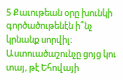5 Քաւութեան օրը խունկի գործածութենէն ի՞նչ կրնանք սորվիլ։ Աստուածաշունչը ցոյց կու տայ, թէ Եհովայի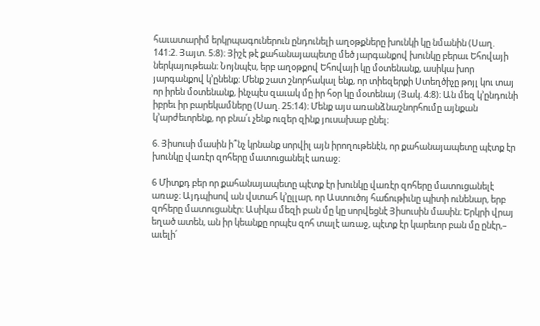հաւատարիմ երկրպագուներուն ընդունելի աղօթքները խունկի կը նմանին (Սաղ. 141։2. Յայտ. 5։8)։ Յիշէ թէ քահանայապետը մեծ յարգանքով խունկը բերաւ Եհովայի ներկայութեան։ Նոյնպէս, երբ աղօթքով Եհովայի կը մօտենանք, ասիկա խոր յարգանքով կ’ընենք։ Մենք շատ շնորհակալ ենք, որ տիեզերքի Ստեղծիչը թոյլ կու տայ որ իրեն մօտենանք, ինչպէս զաւակ մը իր հօր կը մօտենայ (Յակ. 4։8)։ Ան մեզ կ’ընդունի իբրեւ իր բարեկամները (Սաղ. 25։14)։ Մենք այս առանձնաշնորհումը այնքան կ’արժեւորենք, որ բնա՛ւ չենք ուզեր զինք յուսախաբ ընել։

6. Յիսուսի մասին ի՞նչ կրնանք սորվիլ այն իրողութենէն, որ քահանայապետը պէտք էր խունկը վառէր զոհերը մատուցանելէ առաջ։

6 Միտքդ բեր որ քահանայապետը պէտք էր խունկը վառէր զոհերը մատուցանելէ առաջ։ Այդպիսով ան վստահ կ’ըլլար, որ Աստուծոյ հաճութիւնը պիտի ունենար, երբ զոհերը մատուցանէր։ Ասիկա մեզի բան մը կը սորվեցնէ Յիսուսին մասին։ Երկրի վրայ եղած ատեն, ան իր կեանքը որպէս զոհ տալէ առաջ, պէտք էր կարեւոր բան մը ընէր,– աւելի՛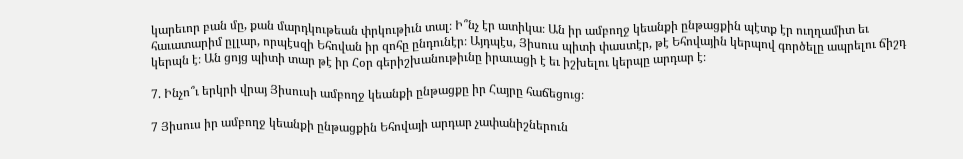կարեւոր բան մը, քան մարդկութեան փրկութիւն տալ։ Ի՞նչ էր ատիկա։ Ան իր ամբողջ կեանքի ընթացքին պէտք էր ուղղամիտ եւ հաւատարիմ ըլլար, որպէսզի Եհովան իր զոհը ընդունէր։ Այդպէս, Յիսուս պիտի փաստէր, թէ Եհովային կերպով գործելը ապրելու ճիշդ կերպն է։ Ան ցոյց պիտի տար թէ իր Հօր գերիշխանութիւնը իրաւացի է եւ իշխելու կերպը արդար է։

7. Ինչո՞ւ երկրի վրայ Յիսուսի ամբողջ կեանքի ընթացքը իր Հայրը հաճեցուց։

7 Յիսուս իր ամբողջ կեանքի ընթացքին Եհովայի արդար չափանիշներուն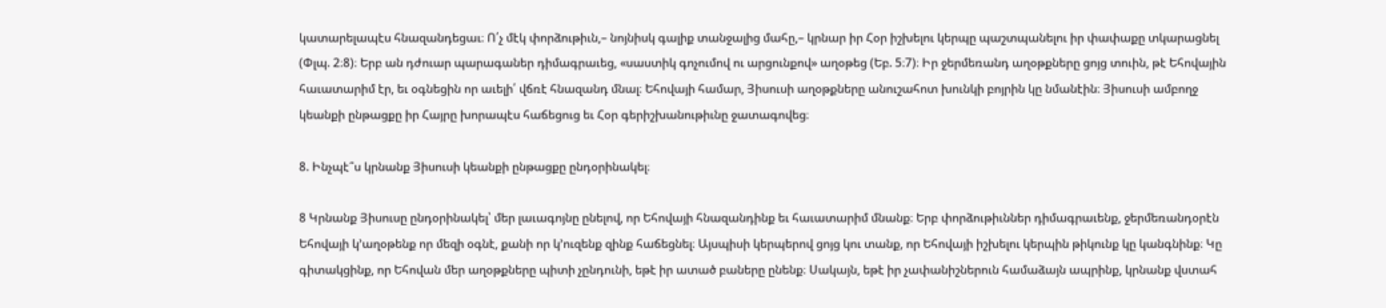կատարելապէս հնազանդեցաւ։ Ո՛չ մէկ փորձութիւն,– նոյնիսկ գալիք տանջալից մահը,– կրնար իր Հօր իշխելու կերպը պաշտպանելու իր փափաքը տկարացնել (Փլպ. 2։8)։ Երբ ան դժուար պարագաներ դիմագրաւեց, «սաստիկ գոչումով ու արցունքով» աղօթեց (Եբ. 5։7)։ Իր ջերմեռանդ աղօթքները ցոյց տուին, թէ Եհովային հաւատարիմ էր, եւ օգնեցին որ աւելի՛ վճռէ հնազանդ մնալ։ Եհովայի համար, Յիսուսի աղօթքները անուշահոտ խունկի բոյրին կը նմանէին։ Յիսուսի ամբողջ կեանքի ընթացքը իր Հայրը խորապէս հաճեցուց եւ Հօր գերիշխանութիւնը ջատագովեց։

8. Ինչպէ՞ս կրնանք Յիսուսի կեանքի ընթացքը ընդօրինակել։

8 Կրնանք Յիսուսը ընդօրինակել՝ մեր լաւագոյնը ընելով, որ Եհովայի հնազանդինք եւ հաւատարիմ մնանք։ Երբ փորձութիւններ դիմագրաւենք, ջերմեռանդօրէն Եհովայի կ’աղօթենք որ մեզի օգնէ, քանի որ կ’ուզենք զինք հաճեցնել։ Այսպիսի կերպերով ցոյց կու տանք, որ Եհովայի իշխելու կերպին թիկունք կը կանգնինք։ Կը գիտակցինք, որ Եհովան մեր աղօթքները պիտի չընդունի, եթէ իր ատած բաները ընենք։ Սակայն, եթէ իր չափանիշներուն համաձայն ապրինք, կրնանք վստահ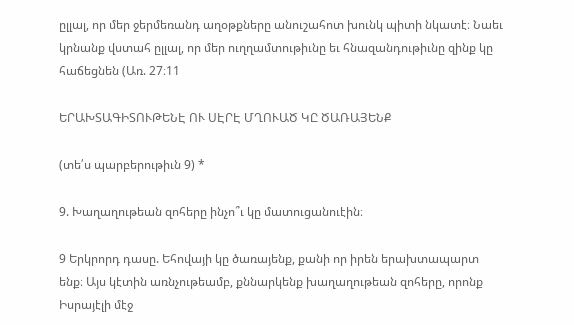ըլլալ, որ մեր ջերմեռանդ աղօթքները անուշահոտ խունկ պիտի նկատէ։ Նաեւ կրնանք վստահ ըլլալ, որ մեր ուղղամտութիւնը եւ հնազանդութիւնը զինք կը հաճեցնեն (Առ. 27։11

ԵՐԱԽՏԱԳԻՏՈՒԹԵՆԷ ՈՒ ՍԷՐԷ ՄՂՈՒԱԾ ԿԸ ԾԱՌԱՅԵՆՔ

(տե՛ս պարբերութիւն 9) *

9. Խաղաղութեան զոհերը ինչո՞ւ կը մատուցանուէին։

9 Երկրորդ դասը. Եհովայի կը ծառայենք, քանի որ իրեն երախտապարտ ենք։ Այս կէտին առնչութեամբ, քննարկենք խաղաղութեան զոհերը, որոնք Իսրայէլի մէջ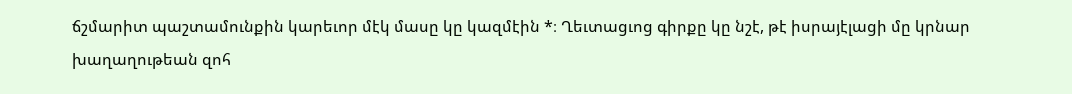ճշմարիտ պաշտամունքին կարեւոր մէկ մասը կը կազմէին *։ Ղեւտացւոց գիրքը կը նշէ, թէ իսրայէլացի մը կրնար խաղաղութեան զոհ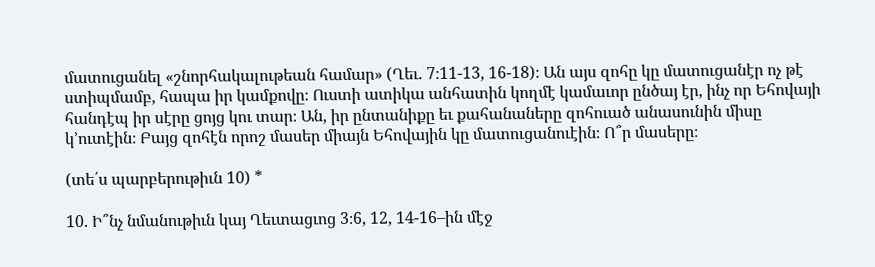մատուցանել «շնորհակալութեան համար» (Ղեւ. 7։11-13, 16-18)։ Ան այս զոհը կը մատուցանէր ոչ թէ ստիպմամբ, հապա իր կամքովը։ Ուստի ատիկա անհատին կողմէ կամաւոր ընծայ էր, ինչ որ Եհովայի հանդէպ իր սէրը ցոյց կու տար։ Ան, իր ընտանիքը եւ քահանաները զոհուած անասունին միսը կ’ուտէին։ Բայց զոհէն որոշ մասեր միայն Եհովային կը մատուցանուէին։ Ո՞ր մասերը։

(տե՛ս պարբերութիւն 10) *

10. Ի՞նչ նմանութիւն կայ Ղեւտացւոց 3։6, 12, 14-16–ին մէջ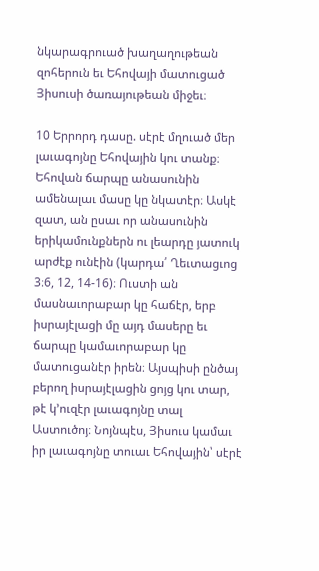նկարագրուած խաղաղութեան զոհերուն եւ Եհովայի մատուցած Յիսուսի ծառայութեան միջեւ։

10 Երրորդ դասը. սէրէ մղուած մեր լաւագոյնը Եհովային կու տանք։ Եհովան ճարպը անասունին ամենալաւ մասը կը նկատէր։ Ասկէ զատ, ան ըսաւ որ անասունին երիկամունքներն ու լեարդը յատուկ արժէք ունէին (կարդա՛ Ղեւտացւոց 3։6, 12, 14-16)։ Ուստի ան մասնաւորաբար կը հաճէր, երբ իսրայէլացի մը այդ մասերը եւ ճարպը կամաւորաբար կը մատուցանէր իրեն։ Այսպիսի ընծայ բերող իսրայէլացին ցոյց կու տար, թէ կ’ուզէր լաւագոյնը տալ Աստուծոյ։ Նոյնպէս, Յիսուս կամաւ իր լաւագոյնը տուաւ Եհովային՝ սէրէ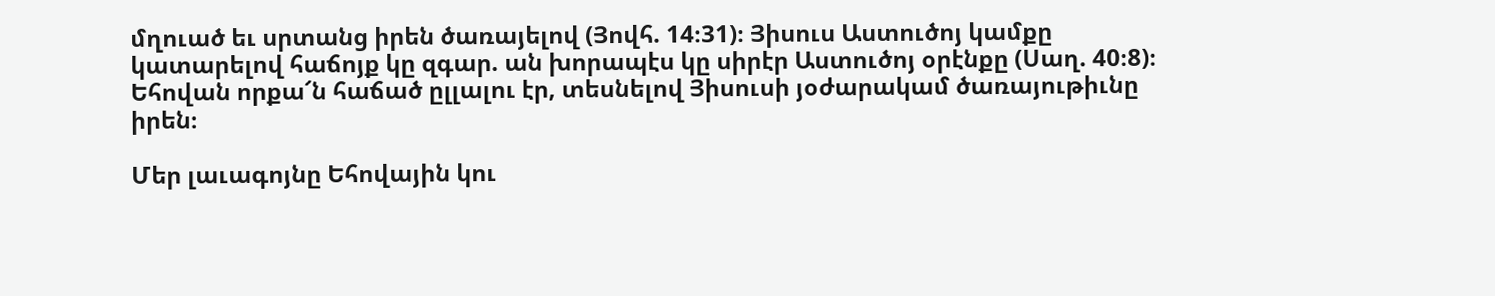մղուած եւ սրտանց իրեն ծառայելով (Յովհ. 14։31)։ Յիսուս Աստուծոյ կամքը կատարելով հաճոյք կը զգար. ան խորապէս կը սիրէր Աստուծոյ օրէնքը (Սաղ. 40։8)։ Եհովան որքա՜ն հաճած ըլլալու էր, տեսնելով Յիսուսի յօժարակամ ծառայութիւնը իրեն։

Մեր լաւագոյնը Եհովային կու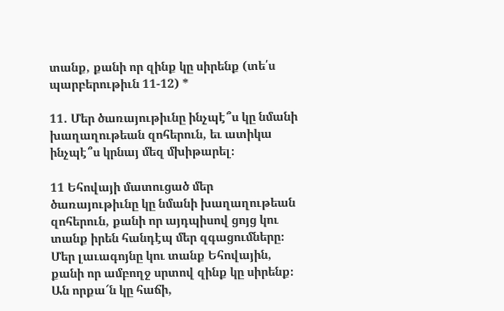տանք, քանի որ զինք կը սիրենք (տե՛ս պարբերութիւն 11-12) *

11. Մեր ծառայութիւնը ինչպէ՞ս կը նմանի խաղաղութեան զոհերուն, եւ ատիկա ինչպէ՞ս կրնայ մեզ մխիթարել։

11 Եհովայի մատուցած մեր ծառայութիւնը կը նմանի խաղաղութեան զոհերուն, քանի որ այդպիսով ցոյց կու տանք իրեն հանդէպ մեր զգացումները։ Մեր լաւագոյնը կու տանք Եհովային, քանի որ ամբողջ սրտով զինք կը սիրենք։ Ան որքա՜ն կը հաճի,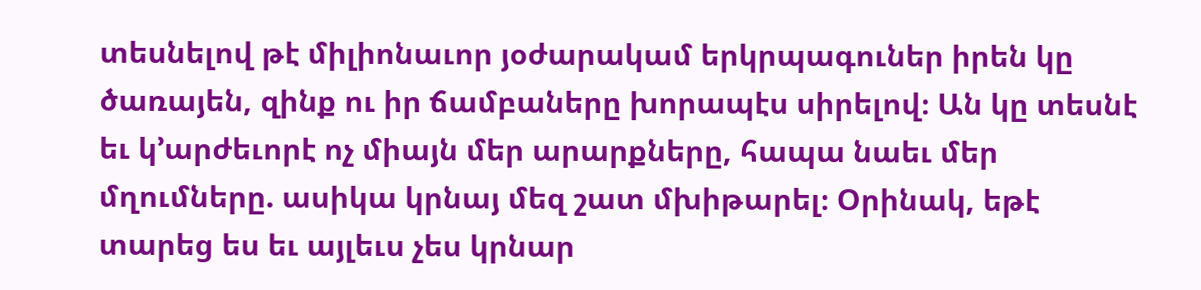տեսնելով թէ միլիոնաւոր յօժարակամ երկրպագուներ իրեն կը ծառայեն, զինք ու իր ճամբաները խորապէս սիրելով։ Ան կը տեսնէ եւ կ’արժեւորէ ոչ միայն մեր արարքները, հապա նաեւ մեր մղումները. ասիկա կրնայ մեզ շատ մխիթարել։ Օրինակ, եթէ տարեց ես եւ այլեւս չես կրնար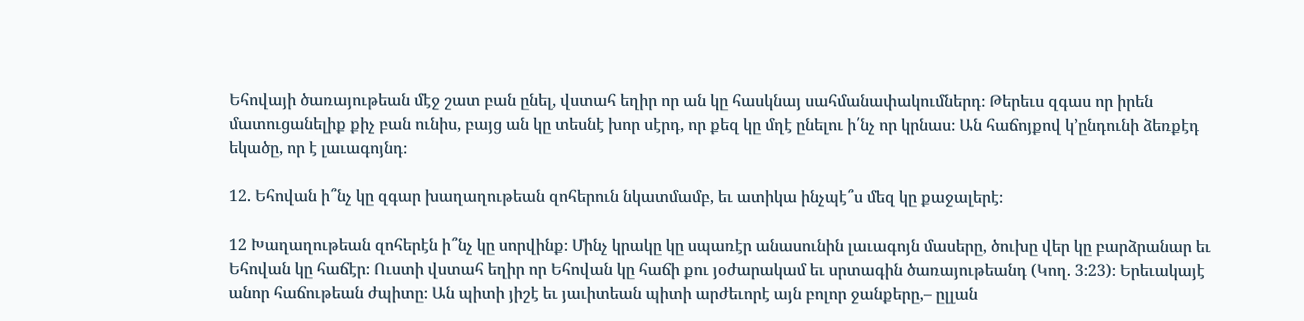Եհովայի ծառայութեան մէջ շատ բան ընել, վստահ եղիր որ ան կը հասկնայ սահմանափակումներդ։ Թերեւս զգաս որ իրեն մատուցանելիք քիչ բան ունիս, բայց ան կը տեսնէ խոր սէրդ, որ քեզ կը մղէ ընելու ի՛նչ որ կրնաս։ Ան հաճոյքով կ’ընդունի ձեռքէդ եկածը, որ է լաւագոյնդ։

12. Եհովան ի՞նչ կը զգար խաղաղութեան զոհերուն նկատմամբ, եւ ատիկա ինչպէ՞ս մեզ կը քաջալերէ։

12 Խաղաղութեան զոհերէն ի՞նչ կը սորվինք։ Մինչ կրակը կը սպառէր անասունին լաւագոյն մասերը, ծուխը վեր կը բարձրանար եւ Եհովան կը հաճէր։ Ուստի վստահ եղիր որ Եհովան կը հաճի քու յօժարակամ եւ սրտագին ծառայութեանդ (Կող. 3։23)։ Երեւակայէ անոր հաճութեան ժպիտը։ Ան պիտի յիշէ եւ յաւիտեան պիտի արժեւորէ այն բոլոր ջանքերը,– ըլլան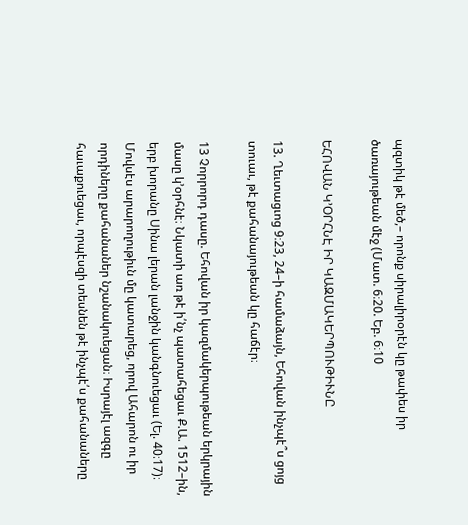պզտիկ թէ մեծ,– որոնք սիրալիրօրէն կը թափես իր ծառայութեան մէջ (Մատ. 6։20. Եբ. 6։10

ԵՀՈՎԱՆ Կ’ՕՐՀՆԷ ԻՐ ԿԱԶՄԱԿԵՐՊՈՒԹԻՒՆԸ

13. Ղեւտացւոց 9։23, 24–ի համաձայն, Եհովան ինչպէ՞ս ցոյց տուաւ, թէ քահանայութեան կը հաճէր։

13 Չորրորդ դասը. Եհովան իր կազմակերպութեան երկրային մասը կ’օրհնէ։ Նկատի առ թէ ի՛նչ պատահեցաւ Ք.Ա. 1512–ին, երբ խորանը Սինա լերան լանջին կանգնուեցաւ (Ել. 40։17)։ Մովսէս արարողութիւն մը կատարեց, որով Ահարոն ու իր որդիները քահանաներ նշանակուեցան։ Իսրայէլ ազգը հաւաքուեցաւ, որպէսզի տեսնեն թէ ինչպէ՛ս քահանաները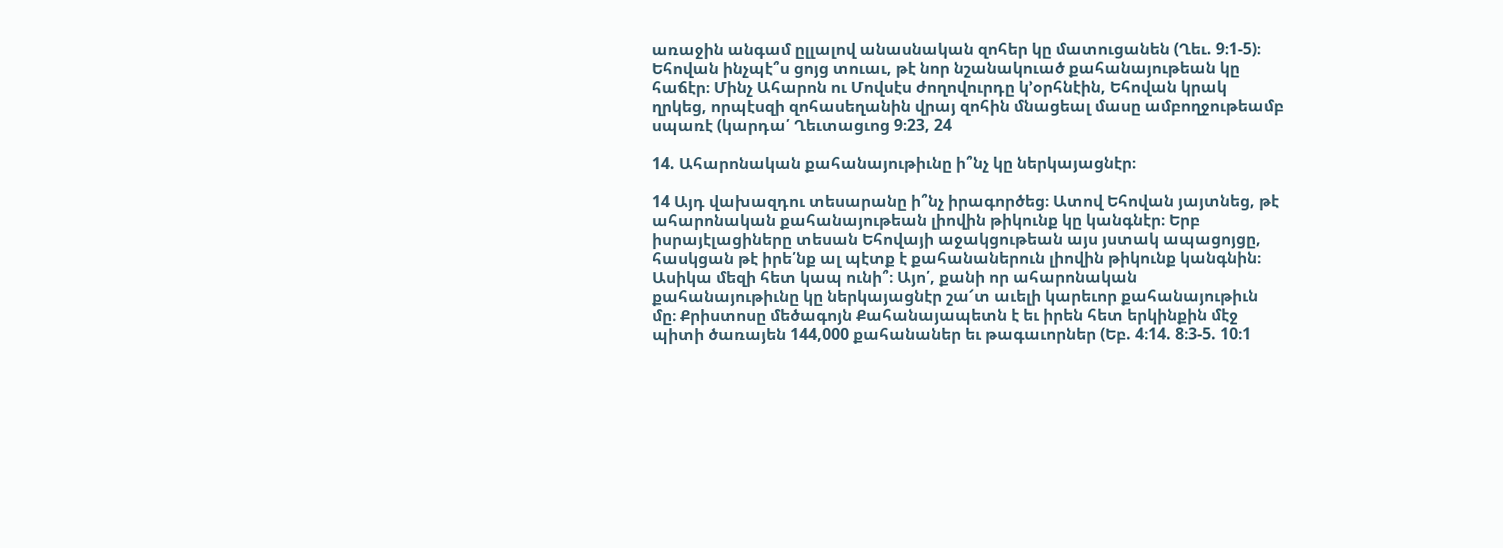առաջին անգամ ըլլալով անասնական զոհեր կը մատուցանեն (Ղեւ. 9։1-5)։ Եհովան ինչպէ՞ս ցոյց տուաւ, թէ նոր նշանակուած քահանայութեան կը հաճէր։ Մինչ Ահարոն ու Մովսէս ժողովուրդը կ’օրհնէին, Եհովան կրակ ղրկեց, որպէսզի զոհասեղանին վրայ զոհին մնացեալ մասը ամբողջութեամբ սպառէ (կարդա՛ Ղեւտացւոց 9։23, 24

14. Ահարոնական քահանայութիւնը ի՞նչ կը ներկայացնէր։

14 Այդ վախազդու տեսարանը ի՞նչ իրագործեց։ Ատով Եհովան յայտնեց, թէ ահարոնական քահանայութեան լիովին թիկունք կը կանգնէր։ Երբ իսրայէլացիները տեսան Եհովայի աջակցութեան այս յստակ ապացոյցը, հասկցան թէ իրե՛նք ալ պէտք է քահանաներուն լիովին թիկունք կանգնին։ Ասիկա մեզի հետ կապ ունի՞։ Այո՛, քանի որ ահարոնական քահանայութիւնը կը ներկայացնէր շա՜տ աւելի կարեւոր քահանայութիւն մը։ Քրիստոսը մեծագոյն Քահանայապետն է եւ իրեն հետ երկինքին մէջ պիտի ծառայեն 144,000 քահանաներ եւ թագաւորներ (Եբ. 4։14. 8։3-5. 10։1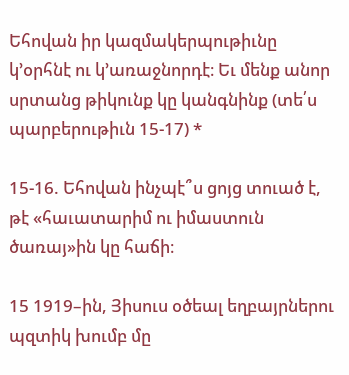Եհովան իր կազմակերպութիւնը կ’օրհնէ ու կ’առաջնորդէ։ Եւ մենք անոր սրտանց թիկունք կը կանգնինք (տե՛ս պարբերութիւն 15-17) *

15-16. Եհովան ինչպէ՞ս ցոյց տուած է, թէ «հաւատարիմ ու իմաստուն ծառայ»ին կը հաճի։

15 1919–ին, Յիսուս օծեալ եղբայրներու պզտիկ խումբ մը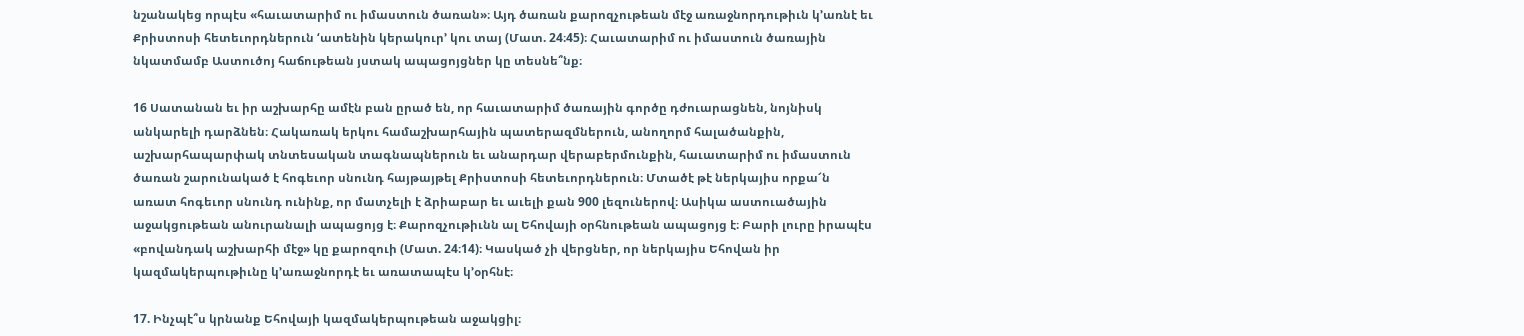նշանակեց որպէս «հաւատարիմ ու իմաստուն ծառան»։ Այդ ծառան քարոզչութեան մէջ առաջնորդութիւն կ’առնէ եւ Քրիստոսի հետեւորդներուն ‘ատենին կերակուր’ կու տայ (Մատ. 24։45)։ Հաւատարիմ ու իմաստուն ծառային նկատմամբ Աստուծոյ հաճութեան յստակ ապացոյցներ կը տեսնե՞նք։

16 Սատանան եւ իր աշխարհը ամէն բան ըրած են, որ հաւատարիմ ծառային գործը դժուարացնեն, նոյնիսկ անկարելի դարձնեն։ Հակառակ երկու համաշխարհային պատերազմներուն, անողորմ հալածանքին, աշխարհապարփակ տնտեսական տագնապներուն եւ անարդար վերաբերմունքին, հաւատարիմ ու իմաստուն ծառան շարունակած է հոգեւոր սնունդ հայթայթել Քրիստոսի հետեւորդներուն։ Մտածէ թէ ներկայիս որքա՜ն առատ հոգեւոր սնունդ ունինք, որ մատչելի է ձրիաբար եւ աւելի քան 900 լեզուներով։ Ասիկա աստուածային աջակցութեան անուրանալի ապացոյց է։ Քարոզչութիւնն ալ Եհովայի օրհնութեան ապացոյց է։ Բարի լուրը իրապէս «բովանդակ աշխարհի մէջ» կը քարոզուի (Մատ. 24։14)։ Կասկած չի վերցներ, որ ներկայիս Եհովան իր կազմակերպութիւնը կ’առաջնորդէ եւ առատապէս կ’օրհնէ։

17. Ինչպէ՞ս կրնանք Եհովայի կազմակերպութեան աջակցիլ։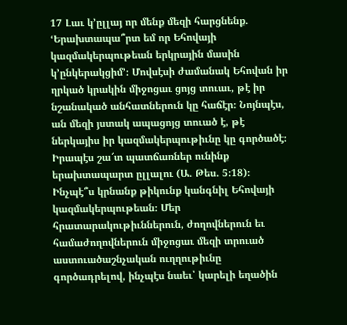17 Լաւ կ’ըլլայ որ մենք մեզի հարցնենք. ‘Երախտապա՞րտ եմ որ Եհովայի կազմակերպութեան երկրային մասին կ’ընկերակցիմ’։ Մովսէսի ժամանակ Եհովան իր ղրկած կրակին միջոցաւ ցոյց տուաւ, թէ իր նշանակած անհատներուն կը հաճէր։ Նոյնպէս, ան մեզի յստակ ապացոյց տուած է, թէ ներկայիս իր կազմակերպութիւնը կը գործածէ։ Իրապէս շա՜տ պատճառներ ունինք երախտապարտ ըլլալու (Ա. Թես. 5։18)։ Ինչպէ՞ս կրնանք թիկունք կանգնիլ Եհովայի կազմակերպութեան։ Մեր հրատարակութիւններուն, ժողովներուն եւ համաժողովներուն միջոցաւ մեզի տրուած աստուածաշնչական ուղղութիւնը գործադրելով, ինչպէս նաեւ՝ կարելի եղածին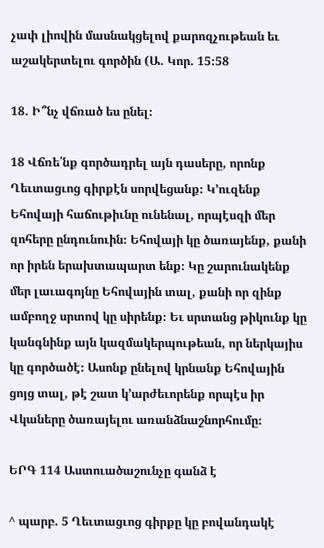չափ լիովին մասնակցելով քարոզչութեան եւ աշակերտելու գործին (Ա. Կոր. 15։58

18. Ի՞նչ վճռած ես ընել։

18 Վճռե՛նք գործադրել այն դասերը, որոնք Ղեւտացւոց գիրքէն սորվեցանք։ Կ’ուզենք Եհովայի հաճութիւնը ունենալ, որպէսզի մեր զոհերը ընդունուին։ Եհովայի կը ծառայենք, քանի որ իրեն երախտապարտ ենք։ Կը շարունակենք մեր լաւագոյնը Եհովային տալ, քանի որ զինք ամբողջ սրտով կը սիրենք։ Եւ սրտանց թիկունք կը կանգնինք այն կազմակերպութեան, որ ներկայիս կը գործածէ։ Ասոնք ընելով կրնանք Եհովային ցոյց տալ, թէ շատ կ’արժեւորենք որպէս իր Վկաները ծառայելու առանձնաշնորհումը։

ԵՐԳ 114 Աստուածաշունչը գանձ է

^ պարբ. 5 Ղեւտացւոց գիրքը կը բովանդակէ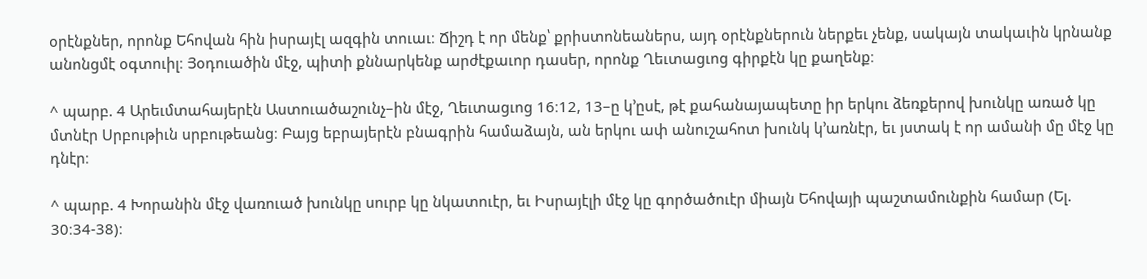օրէնքներ, որոնք Եհովան հին իսրայէլ ազգին տուաւ։ Ճիշդ է որ մենք՝ քրիստոնեաներս, այդ օրէնքներուն ներքեւ չենք, սակայն տակաւին կրնանք անոնցմէ օգտուիլ։ Յօդուածին մէջ, պիտի քննարկենք արժէքաւոր դասեր, որոնք Ղեւտացւոց գիրքէն կը քաղենք։

^ պարբ. 4 Արեւմտահայերէն Աստուածաշունչ–ին մէջ, Ղեւտացւոց 16։12, 13–ը կ’ըսէ, թէ քահանայապետը իր երկու ձեռքերով խունկը առած կը մտնէր Սրբութիւն սրբութեանց։ Բայց եբրայերէն բնագրին համաձայն, ան երկու ափ անուշահոտ խունկ կ’առնէր, եւ յստակ է որ ամանի մը մէջ կը դնէր։

^ պարբ. 4 Խորանին մէջ վառուած խունկը սուրբ կը նկատուէր, եւ Իսրայէլի մէջ կը գործածուէր միայն Եհովայի պաշտամունքին համար (Ել. 30։34-38)։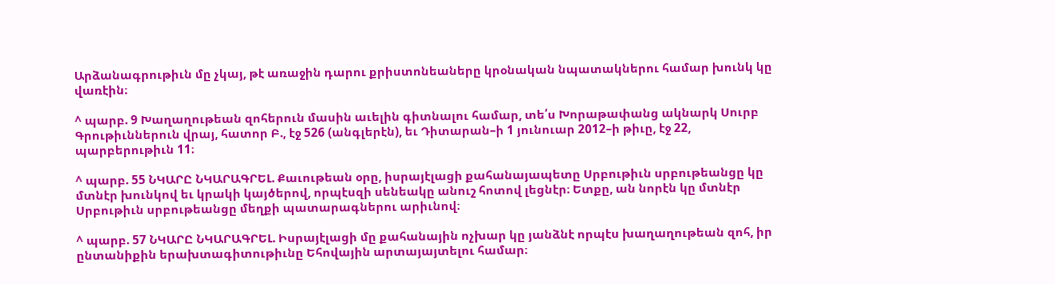Արձանագրութիւն մը չկայ, թէ առաջին դարու քրիստոնեաները կրօնական նպատակներու համար խունկ կը վառէին։

^ պարբ. 9 Խաղաղութեան զոհերուն մասին աւելին գիտնալու համար, տե՛ս Խորաթափանց ակնարկ Սուրբ Գրութիւններուն վրայ, հատոր Բ., էջ 526 (անգլերէն), եւ Դիտարան–ի 1 յունուար 2012–ի թիւը, էջ 22, պարբերութիւն 11։

^ պարբ. 55 ՆԿԱՐԸ ՆԿԱՐԱԳՐԵԼ. Քաւութեան օրը, իսրայէլացի քահանայապետը Սրբութիւն սրբութեանցը կը մտնէր խունկով եւ կրակի կայծերով, որպէսզի սենեակը անուշ հոտով լեցնէր։ Ետքը, ան նորէն կը մտնէր Սրբութիւն սրբութեանցը մեղքի պատարագներու արիւնով։

^ պարբ. 57 ՆԿԱՐԸ ՆԿԱՐԱԳՐԵԼ. Իսրայէլացի մը քահանային ոչխար կը յանձնէ որպէս խաղաղութեան զոհ, իր ընտանիքին երախտագիտութիւնը Եհովային արտայայտելու համար։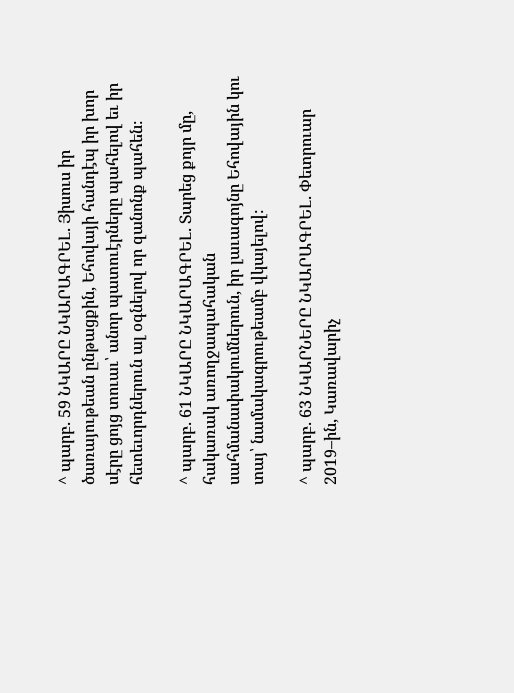^ պարբ. 59 ՆԿԱՐԸ ՆԿԱՐԱԳՐԵԼ. Յիսուս իր ծառայութեան ընթացքին, Եհովայի հանդէպ իր խոր սէրը ցոյց տուաւ՝ անոր պատուէրները պահելով եւ իր հետեւորդներուն ալ օգնելով որ զանոնք պահեն։

^ պարբ. 61 ՆԿԱՐԸ ՆԿԱՐԱԳՐԵԼ. Տարեց քոյր մը, հակառակ առողջապահական սահմանափակումներուն, իր լաւագոյնը Եհովային կու տայ՝ նամակագրութեամբ վկայելով։

^ պարբ. 63 ՆԿԱՐՆԵՐԸ ՆԿԱՐԱԳՐԵԼ. Փետրուար 2019–ին, Կառավարիչ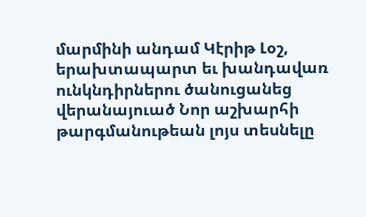մարմինի անդամ Կէրիթ Լօշ, երախտապարտ եւ խանդավառ ունկնդիրներու ծանուցանեց վերանայուած Նոր աշխարհի թարգմանութեան լոյս տեսնելը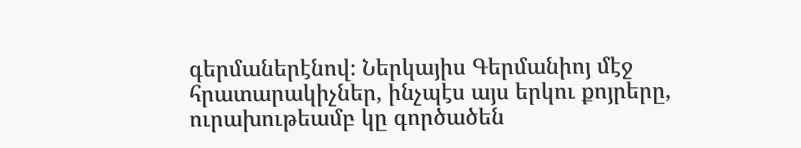գերմաներէնով։ Ներկայիս Գերմանիոյ մէջ հրատարակիչներ, ինչպէս այս երկու քոյրերը, ուրախութեամբ կը գործածեն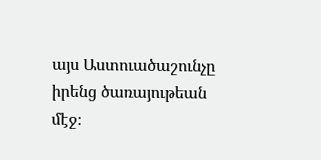այս Աստուածաշունչը իրենց ծառայութեան մէջ։